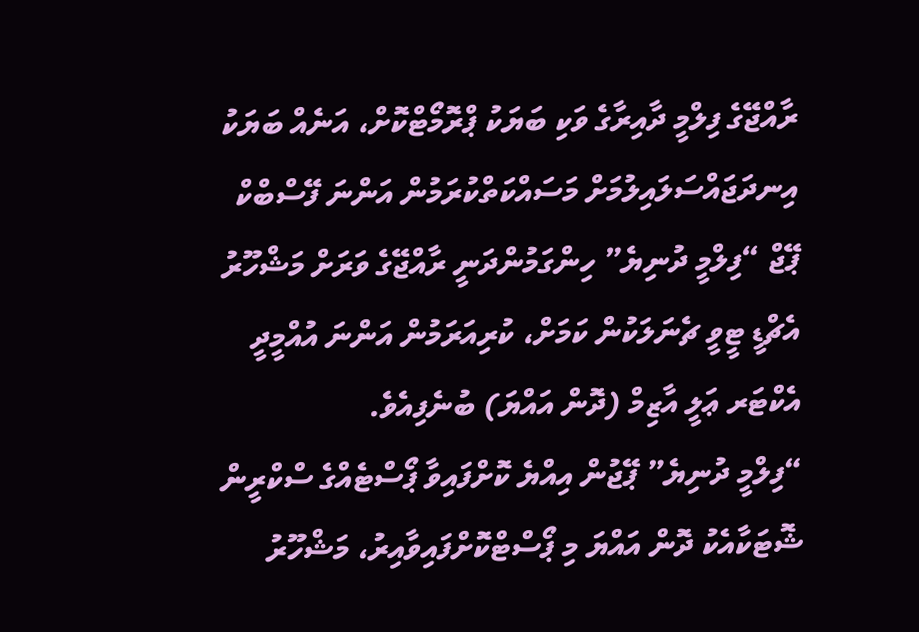ރާއްޖޭގެ ފިލްމީ ދާއިރާގެ ވަކި ބަޔަކު ޕްރޮމޯޓްކޮށް، އަނެއް ބަޔަކު އިނދަޖައްސަލައިލުމަށް މަސައްކަތްކުރަމުން އަންނަ ފޭސްބްކް ޕޭޖް “ފިލްމީ ދުނިޔެ” ހިންގަމުންދަނީ ރާއްޖޭގެ ވަރަށް މަޝްހޫރު އެޗްޑީ ޓީވީ ޗެނަލަކުން ކަމަށް، ކުރިއަރަމުން އަންނަ އުއްމީދީ އެކްޓަރ ޢަލީ އާޒިމް (ދޮން އައްޔަ) ބުނެފިއެވެ.
“ފިލްމީ ދުނިޔެ” ޕޭޖުން އިއްޔެ ކޮށްފައިވާ ޕޯސްޓެއްގެ ސްކްރީން ޝޮޓަކާއެކު ދޮން އައްޔަ މި ޕޯސްޓްކޮށްފައިވާއިރު، މަޝްހޫރު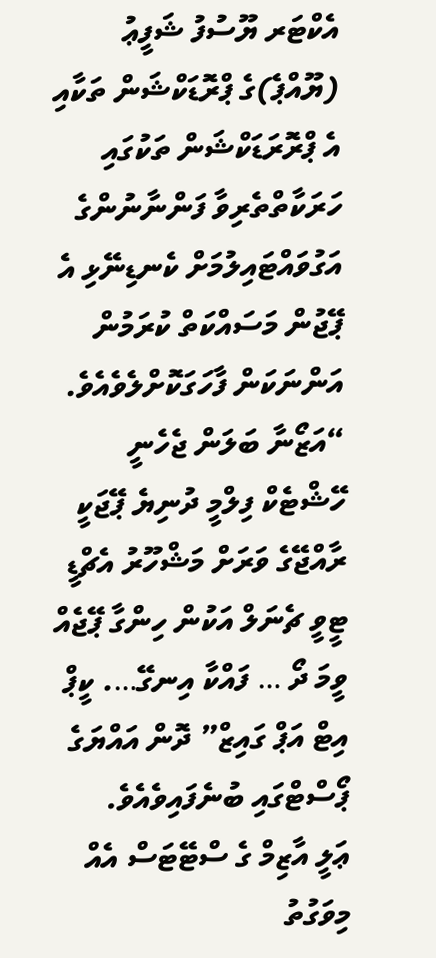އެކްޓަރ ޔޫސުފު ޝަފީޢު (ޔޫއްޕެ)ގެ ޕްރޮޑަކްޝަން ތަކާއި އެ ޕްރޮރަޑަކްޝަން ތަކުގައި ހަރަކާތްތެރިވާ ފަންނާނުންގެ އަގުވައްޓައިލުމަށް ކެނޑިނޭޅި އެ ޕޭޖުން މަސައްކަތް ކުރަމުން އަންނަކަން ފާހަގަކޮށްލެވެއެވެ.
“އަޒޯނާ ބަލަން ޖެހެނީ ހޭޝްޓެކް ފިލްމީ ދުނިޔެ ޕޭޖަކީ ރާއްޖޭގެ ވަރަށް މަޝްހޫރު އެޗްޑީ ޓީވީ ޗެނަލް އަކުން ހިންގާ ޕޭޖެއް ވީމަ ދޯ … ފައްކާ އިނގޭ…. ކީޕް އިޓް އަޕް ގައިޒް” ދޮން އައްޔަގެ ޕޯސްޓްގައި ބުނެފައިވެއެވެ.
ޢަލީ އާޒިމް ގެ ސްޓޭޓަސް އެއް
މިވަގުތު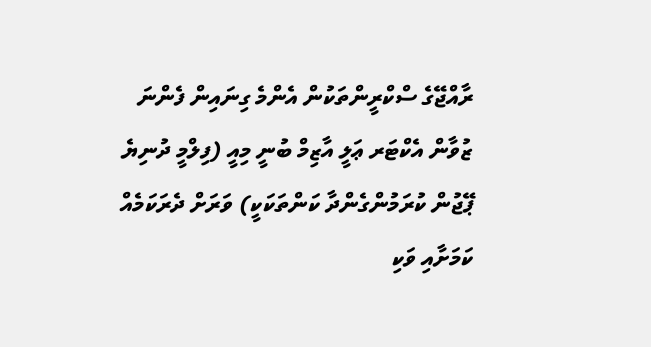ރާއްޖޭގެ ސްކްރީންތަކުން އެންމެ ގިނައިން ފެންނަ ޒުވާން އެކްޓަރ ޢަލީ އާޒިމް ބުނީ މިއީ (ފިލްމީ ދުނިޔެ ޕޭޖުން ކުރަމުންގެންދާ ކަންތަކަކީ) ވަރަށް ދެރަކަމެއް ކަމަށާއި ވަކި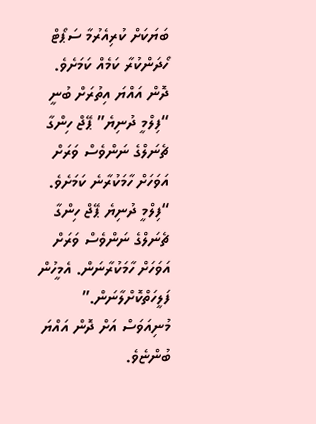ބަޔަކަށް ކުރިއެރުމާ ސަޕޯޓް ހޯދަންކުރާ ކަމެއް ކަމަށެވެ.
ދޮން އައްޔަ އިތުރަށް ބުނީ “ފިލްމީ ދުނިޔެ” ޕޭޖް ހިންގާ ޗެނަލްގެ ނަންވެސް ވަރަށް އަވަހަށް ހާމަކުރާނެ ކަމަށެވެ.
“ފިލްމީ ދުނިޔެ ޕޭޖް ހިންގާ ޗެނަލްގެ ނަންވެސް ވަރަށް އަވަހަށް ހާމަކުރާނަން. އެމީހުން ފަލީހަތްކޮށްލާނަން.” މުނިއަވަސް އަށް ދޮން އައްޔަ ބުންޏެވެ.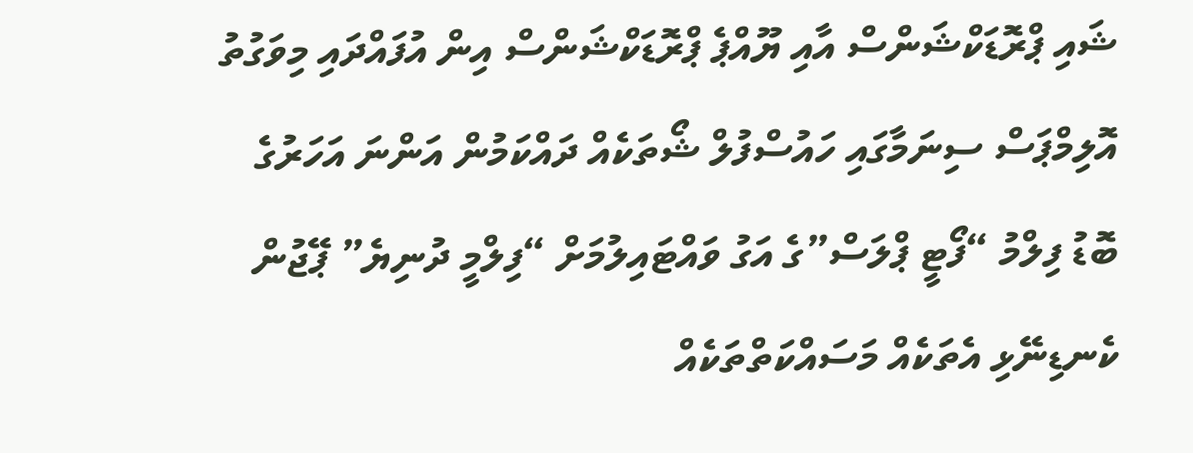ޝައި ޕްރޮޑަކްޝަންސް އާއި ޔޫއްޕެ ޕްރޮޑަކްޝަންސް އިން އުފައްދައި މިވަގުތު އޮލިމްޕަސް ސިނަމާގައި ހައުސްފުލް ޝޯތަކެއް ދައްކަމުން އަންނަ އަހަރުގެ ބޮޑު ފިލްމު “ފޯޓީ ޕްލަސް”ގެ އަގު ވައްޓައިލުމަށް “ފިލްމީ ދުނިޔެ” ޕޭޖުން ކެނޑިނޭޅި އެތަކެއް މަސައްކަތްތަކެއް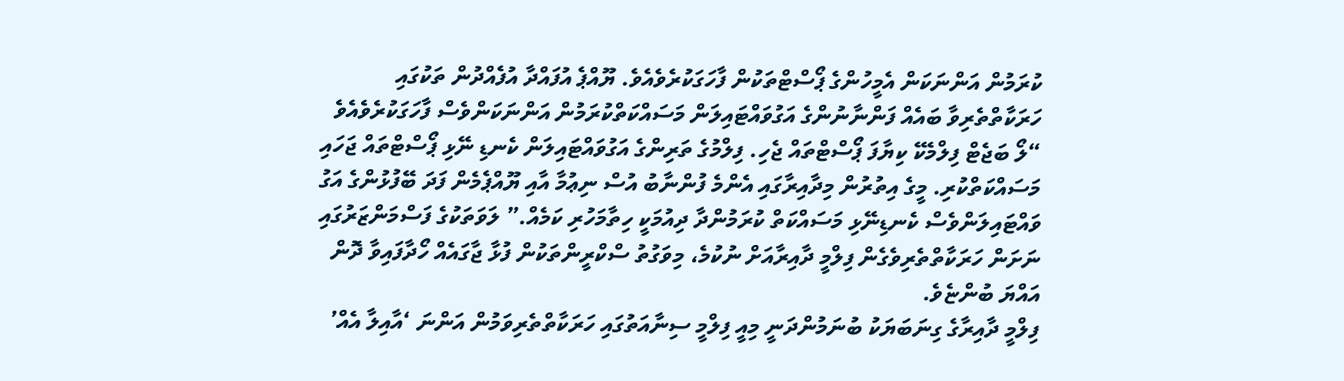ކުރަމުން އަންނަކަން އެމީހުންގެ ޕޯސްޓްތަކުން ފާހަގަކުރެވެއެވެ. ޔޫއްޕެ އުފައްދާ އުފެއްދުން ތަކުގައި ހަރަކާތްތެރިވާ ބައެއް ފަންނާނުންގެ އަގުވައްޓައިލަން މަސައްކަތްކުރަމުން އަންނަކަންވެސް ފާހަގަކުރެވެއެވެ
“ލޯ ބަޖެޓް ފިލްމެކޭ ކިޔާފަ ޕޯސްޓްތައް ޖެހި. ފިލްމުގެ ތަރިންގެ އަގުވައްޓައިލަން ކެނޑި ނޭޅި ޕޯސްޓްތައް ޖަހައި މަސައްކަތްކުރި. މީގެ އިތުރުން މިދާއިރާގައި އެންމެ ފުންނާބު އުސް ނިޢުމާ އާއި ޔޫއްޕެމެން ފަދަ ބޭފުޅުންގެ އަގު ވައްޓައިލަންވެސް ކެނޑިނޭޅި މަސައްކަތް ކުރަމުންދާ ދިއުމަކީ ހިތާމަހުރި ކަމެއް.” ލަވަތަކުގެ ފަސްމަންޒަރުގައި ނަށަން ހަރަކާތްތެރިވެގެން ފިލްމީ ދާއިރާއަށް ނުކުމެ، މިވަގުތު ސްކްރީންތަކުން ފުޅާ ޖާގައެއް ހޯދާފައިވާ ދޮން އައްޔަ ބުންޏެވެ.
ފިލްމީ ދާއިރާގެ ގިނަބަޔަކު ބުނަމުންދަނީ މިއީ ފިލްމީ ސިނާއަތުގައި ހަރަކާތްތެރިވަމުން އަންނަ ‘އާއިލާ އެއް’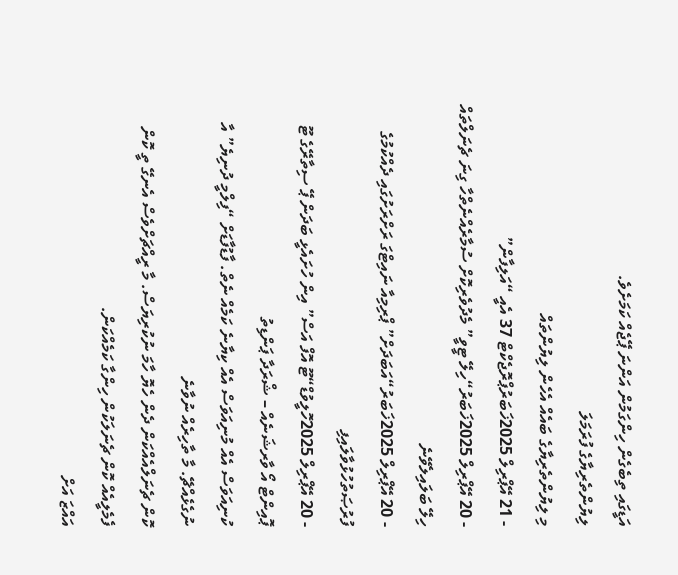އަޑީގައި ތިބެގެން ހިންގަމުން އަންނަ ޕޭޖެއް ކަމަށެވެ.
ލިޔުންތެރިޔާގެ ފުރަމަލަ
މި ލިޔުންތެރިޔާގެ ބައެއް އެހެން ލިޔުންތައް
- 21 އޭޕްރިލް 2025ޚަބަރުޕްރޮޖެކްޓް 37 އެއީ “އަލިފާން”
- 20 އޭޕްރިލް 2025ޚަބަރު“ހިލޭ ޓީވީ” މެދުވެރިކޮށް ސުމާރެއްނެތްހާ ގިނަ ޗެނަލްތައް ހިލޭ ބަލައިލެވޭނެ
- 20 އޭޕްރިލް 2025ޚަބަރު“އަބަދަށް” ޕްރިމިއާ ނައިޓްގަ ރަށްރަށުގައި ދެއްކުމުގެ ފުރުޞަތުހުޅުވާލައިފި
- 20 އޭޕްރިލް 2025ހޮލީވުޑް“ޓޫ އޮފް އަސް” އިން ހުށައެޅީ ބަދަން ޕޭ ސިތާރޭގެ ޓޫ ޕޮއިންޓް އޯ ވާރޝަނެއް – ޝްރަދާ ޕަންޑިތު
ކުނިއަވަސް އެއް މުނިއަވަސް އެއް ކިޔާނެ ކަމެއް ނެތް. ފާޑުފާޑަށް “ފިލްމީ ދުނިޔެ” އާ ނުގެޅެއްޗޭ. މާ ތާހިރެއް ނުވާނެ
ކޮން ޗެނަލްއެއްކަން ދެން ހެޔޮ ހާމަ ނުކުރިޔަސް. މާ ރީއްޗަށްވެސް އެނގޭ ތީ ކޮން ފެމެލީއެއް ކޮން ޗެނަލަކުން ހިންގާ ކަމެއްކަން.
އައްޒަ އަށް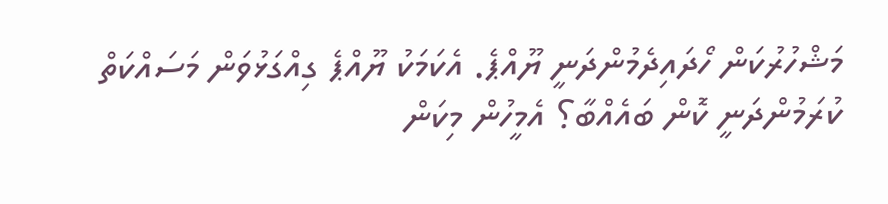މަޝްހުރުކަން ހޯދައިދެމުންދަނީ ޔޫއްޕެ. އެކަމަކު ޔޫއްޕެ ގިއްގަޅުވަން މަސައްކަތް ކުރަމުންދަނީ ކޮން ބައެއްބާ؟ އެމީހުން މިކަން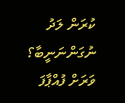ކުރަން ލަދު ނުގަންނަނީބާ؟
ވަރަށް ފުއްޕާފަ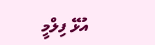އުޅޭ ފިލްމީ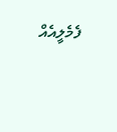ފެމެލީއެއް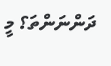ދަންނަންތަ؟ މީ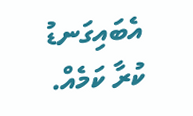އެބައިގަނޑު ކުރާ ކަމެއް.